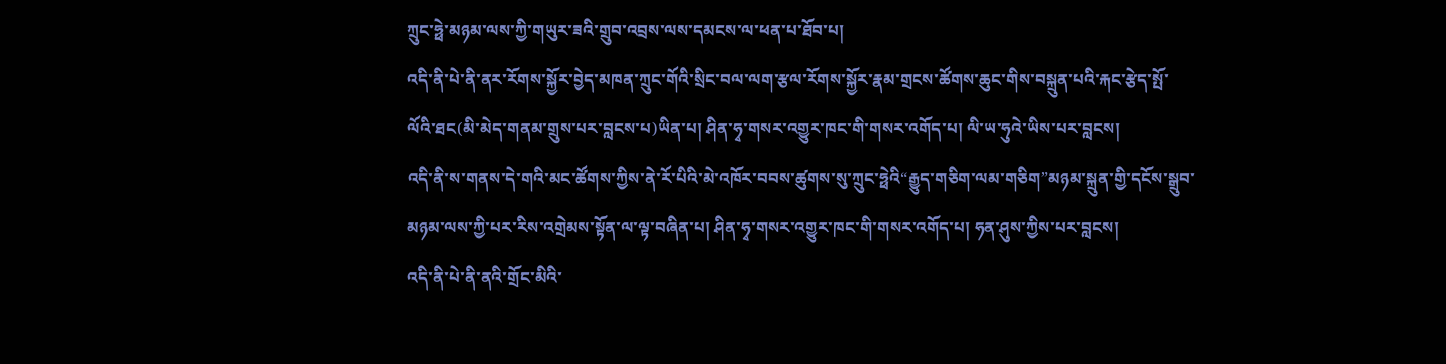ཀྲུང་ཧྥེ་མཉམ་ལས་ཀྱི་གཡུར་ཟའི་གྲུབ་འབྲས་ལས་དམངས་ལ་ཕན་པ་ཐོབ་པ།
འདི་ནི་པེ་ནི་ནར་རོགས་སྐྱོར་བྱེད་མཁན་ཀྲུང་གོའི་སྲིང་བལ་ལག་རྩལ་རོགས་སྐྱོར་རྣམ་གྲངས་ཚོགས་ཆུང་གིས་བསྐྲུན་པའི་རྐང་རྩེད་སྤོ་ལོའི་ཐང(མི་མེད་གནམ་གྲུས་པར་བླངས་པ)ཡིན་པ། ཤིན་ཧྭ་གསར་འགྱུར་ཁང་གི་གསར་འགོད་པ། ལི་ཡ་ཧུའེ་ཡིས་པར་བླངས།
འདི་ནི་ས་གནས་དེ་གའི་མང་ཚོགས་ཀྱིས་ནེ་རོ་པིའི་མེ་འཁོར་བབས་ཚུགས་སུ་ཀྲུང་ཧྥེའི“རྒྱུད་གཅིག་ལམ་གཅིག”མཉམ་སྐྲུན་གྱི་དངོས་སྒྲུབ་མཉམ་ལས་ཀྱི་པར་རིས་འགྲེམས་སྟོན་ལ་ལྟ་བཞིན་པ། ཤིན་ཧྭ་གསར་འགྱུར་ཁང་གི་གསར་འགོད་པ། ཧན་ཤུས་ཀྱིས་པར་བླངས།
འདི་ནི་པེ་ནི་ནའི་གྲོང་མིའི་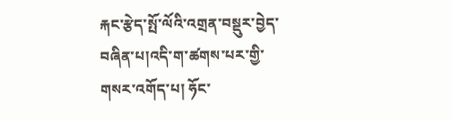རྐང་རྩེད་སྤོ་ལོའི་འགྲན་བསྡུར་བྱེད་བཞིན་པ།འདི་ག་ཚགས་པར་གྱི་གསར་འགོད་པ། ཧོང་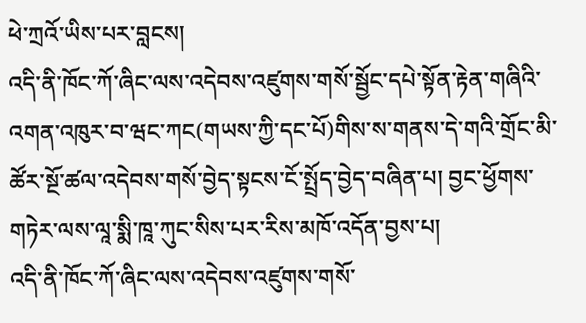ཕེ་ཀྲའོ་ཡིས་པར་བླངས།
འདི་ནི་ཁོང་ཀོ་ཞིང་ལས་འདེབས་འཛུགས་གསོ་སྦྱོང་དཔེ་སྟོན་རྟེན་གཞིའི་འགན་འཁུར་བ་ཝང་ཀང(གཡས་ཀྱི་དང་པོ)གིས་ས་གནས་དེ་གའི་གྲོང་མི་ཚོར་སྔོ་ཚལ་འདེབས་གསོ་བྱེད་སྟངས་ངོ་སྤྲོད་བྱེད་བཞིན་པ། བྱང་ཕྱོགས་གཏེར་ལས་ལཱ་སྨི་ཁཱ་ཀུང་སིས་པར་རིས་མཁོ་འདོན་བྱས་པ།
འདི་ནི་ཁོང་ཀོ་ཞིང་ལས་འདེབས་འཛུགས་གསོ་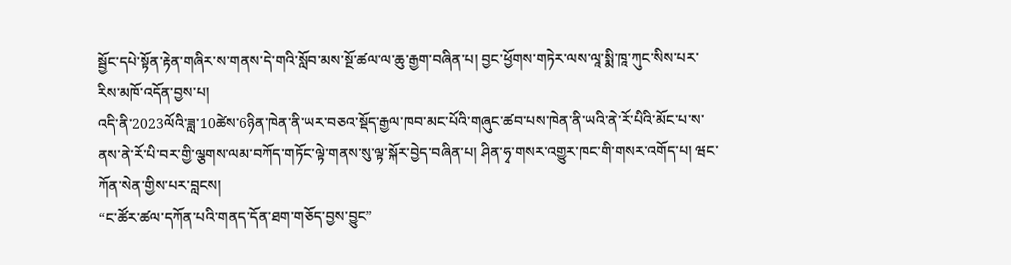སྦྱོང་དཔེ་སྟོན་རྟེན་གཞིར་ས་གནས་དེ་གའི་སློབ་མས་སྔོ་ཚལ་ལ་ཆུ་རྒྱག་བཞིན་པ། བྱང་ཕྱོགས་གཏེར་ལས་ལཱ་སྨི་ཁཱ་ཀུང་སིས་པར་རིས་མཁོ་འདོན་བྱས་པ།
འདི་ནི་2023ལོའི་ཟླ་10ཚེས་6ཉིན་ཁེན་ནི་ཡར་བཅའ་སྡོད་རྒྱལ་ཁབ་མང་པོའི་གཞུང་ཚབ་པས་ཁེན་ནི་ཡའི་ནེ་རོ་པིའི་མོང་པ་ས་ནས་ནེ་རོ་པི་བར་གྱི་ལྕགས་ལམ་བཀོད་གཏོང་ལྟེ་གནས་སུ་ལྟ་སྐོར་བྱེད་བཞིན་པ། ཤིན་ཧྭ་གསར་འགྱུར་ཁང་གི་གསར་འགོད་པ། ཝང་ཀོན་སེན་གྱིས་པར་བླངས།
“ང་ཚོར་ཚལ་དཀོན་པའི་གནད་དོན་ཐག་གཅོད་བྱས་བྱུང”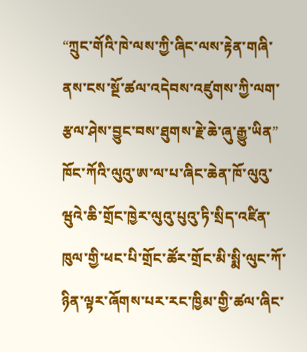“ཀྲུང་གོའི་ཁེ་ལས་ཀྱི་ཞིང་ལས་རྟེན་གཞི་ནས་ངས་སྔོ་ཚལ་འདེབས་འཛུགས་ཀྱི་ལག་རྩལ་ཤེས་བྱུང་བས་ཐུགས་རྗེ་ཆེ་ཞུ་རྒྱུ་ཡིན” ཁོང་ཀོའི་ལུའུ་ཨ་ལ་པ་ཞིང་ཆེན་ཁོ་ལུའུ་ཝུའེ་ཆི་གྲོང་ཁྱེར་ལུའུ་པུའུ་ཏི་སྲིད་འཛིན་ཁུལ་གྱི་ཕང་པི་གྲོང་ཚོར་གྲོང་མི་སྨི་ལུང་ཀོ་ཉིན་ལྟར་ཞོགས་པར་རང་ཁྱིམ་གྱི་ཚལ་ཞིང་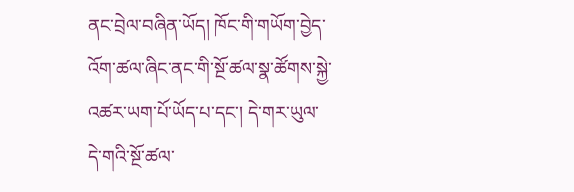ནང་བྲེལ་བཞིན་ཡོད། ཁོང་གི་གཡོག་བྱེད་འོག་ཚལ་ཞིང་ནང་གི་སྔོ་ཚལ་སྣ་ཚོགས་སྐྱེ་འཚར་ཡག་པོ་ཡོད་པ་དང་། དེ་གར་ཡུལ་དེ་གའི་སྔོ་ཚལ་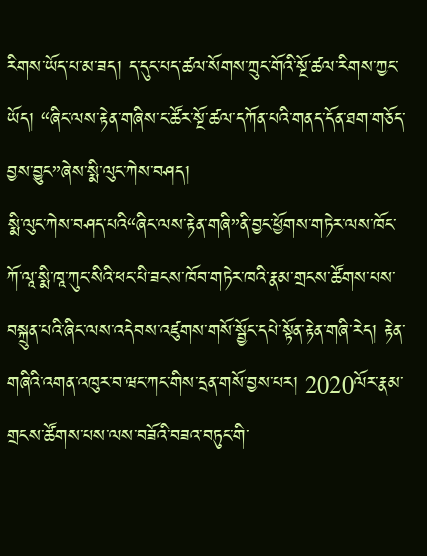རིགས་ཡོད་པ་མ་ཟད། ད་དུང་པད་ཚལ་སོགས་ཀྲུང་གོའི་སྔོ་ཚལ་རིགས་ཀྱང་ཡོད། “ཞིང་ལས་རྟེན་གཞིས་ང་ཚོར་སྔོ་ཚལ་དཀོན་པའི་གནད་དོན་ཐག་གཅོད་བྱས་བྱུང”ཞེས་སྨི་ལུང་ཀེས་བཤད།
སྨི་ལུང་ཀེས་བཤད་པའི“ཞིང་ལས་རྟེན་གཞི”ནི་བྱང་ཕྱོགས་གཏེར་ལས་ཁོང་ཀོ་ལཱ་སྨི་ཁཱ་ཀུང་སིའི་ཕང་པི་ཟངས་ཁོབ་གཏེར་ཁའི་རྣམ་གྲངས་ཚོགས་པས་བསྐྲུན་པའི་ཞིང་ལས་འདེབས་འཛུགས་གསོ་སྦྱོང་དཔེ་སྟོན་རྟེན་གཞི་རེད། རྟེན་གཞིའི་འགན་འཁུར་བ་ཝང་ཀང་གིས་དྲན་གསོ་བྱས་པར། 2020ལོར་རྣམ་གྲངས་ཚོགས་པས་ལས་བཟོའི་བཟའ་བཏུང་གི་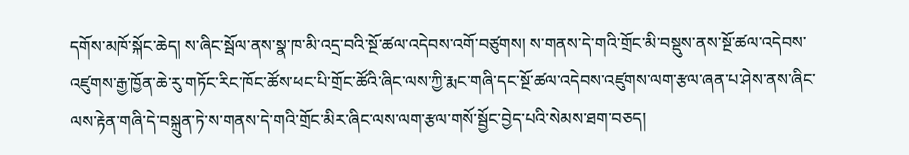དགོས་མཁོ་སྐོང་ཆེད། ས་ཞིང་སྦོལ་ནས་སྣ་ཁ་མི་འདྲ་བའི་སྔོ་ཚལ་འདེབས་འགོ་བཙུགས། ས་གནས་དེ་གའི་གྲོང་མི་བསྡུས་ནས་སྔོ་ཚལ་འདེབས་འཛུགས་རྒྱ་ཁྱོན་ཆེ་རུ་གཏོང་རིང་ཁོང་ཚོས་ཕང་པི་གྲོང་ཚོའི་ཞིང་ལས་ཀྱི་རྨང་གཞི་དང་སྔོ་ཚལ་འདེབས་འཛུགས་ལག་རྩལ་ཞན་པ་ཤེས་ནས་ཞིང་ལས་རྟེན་གཞི་དེ་བསྐྲུན་ཏེ་ས་གནས་དེ་གའི་གྲོང་མིར་ཞིང་ལས་ལག་རྩལ་གསོ་སྦྱོང་བྱེད་པའི་སེམས་ཐག་བཅད།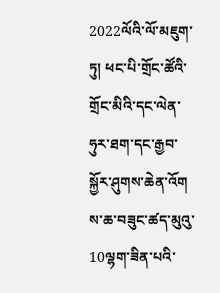2022ལོའི་ལོ་མཇུག་ཏུ། ཕང་པི་གྲོང་ཚོའི་གྲོང་མིའི་དང་ལེན་ཧུར་ཐག་དང་རྒྱབ་སྐྱོར་ཤུགས་ཆེན་འོག ས་ཆ་བཟུང་ཚད་མུའུ་10ལྷག་ཟིན་པའི་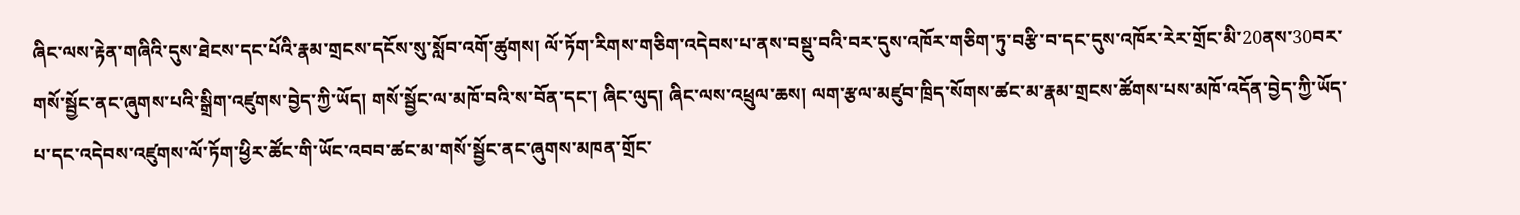ཞིང་ལས་རྟེན་གཞིའི་དུས་ཐེངས་དང་པོའི་རྣམ་གྲངས་དངོས་སུ་སློབ་འགོ་ཚུགས། ལོ་ཏོག་རིགས་གཅིག་འདེབས་པ་ནས་བསྡུ་བའི་བར་དུས་འཁོར་གཅིག་ཏུ་བརྩི་བ་དང་དུས་འཁོར་རེར་གྲོང་མི་20ནས་30བར་གསོ་སྦྱོང་ནང་ཞུགས་པའི་སྒྲིག་འཛུགས་བྱེད་ཀྱི་ཡོད། གསོ་སྦྱོང་ལ་མཁོ་བའི་ས་བོན་དང་། ཞིང་ལུད། ཞིང་ལས་འཕྲུལ་ཆས། ལག་རྩལ་མཛུབ་ཁྲིད་སོགས་ཚང་མ་རྣམ་གྲངས་ཚོགས་པས་མཁོ་འདོན་བྱེད་ཀྱི་ཡོད་པ་དང་འདེབས་འཛུགས་ལོ་ཏོག་ཕྱིར་ཚོང་གི་ཡོང་འབབ་ཚང་མ་གསོ་སྦྱོང་ནང་ཞུགས་མཁན་གྲོང་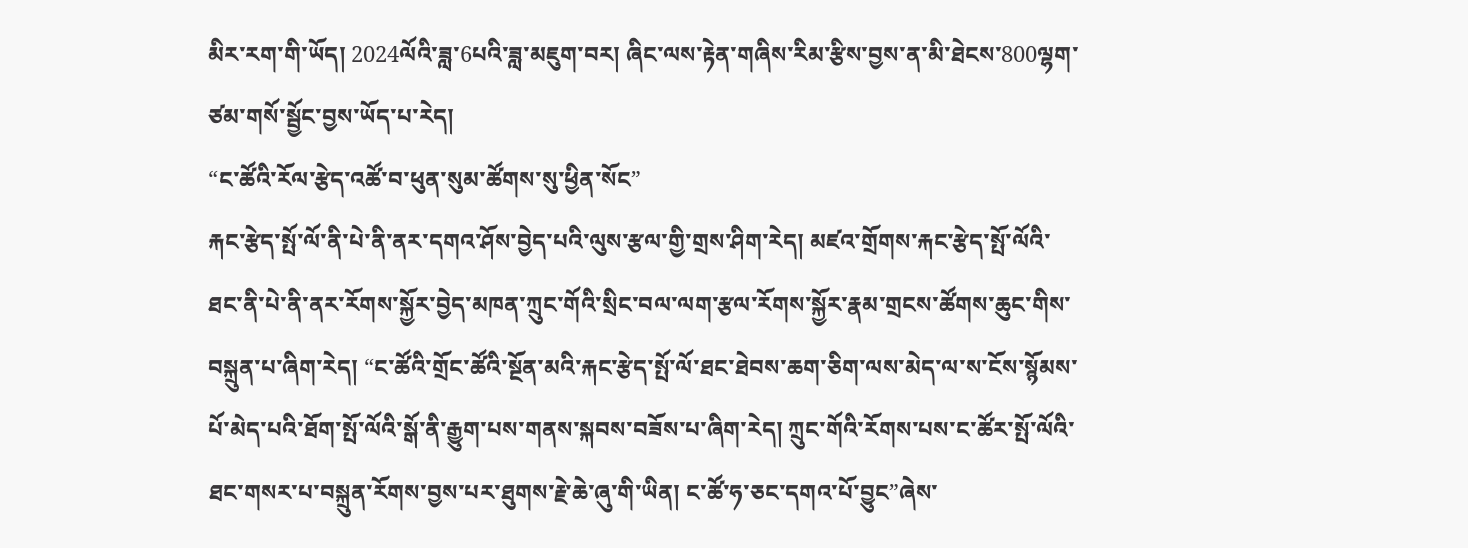མིར་རག་གི་ཡོད། 2024ལོའི་ཟླ་6པའི་ཟླ་མཇུག་བར། ཞིང་ལས་རྟེན་གཞིས་རིམ་རྩིས་བྱས་ན་མི་ཐེངས་800ལྷག་ཙམ་གསོ་སྦྱོང་བྱས་ཡོད་པ་རེད།
“ང་ཚོའི་རོལ་རྩེད་འཚོ་བ་ཕུན་སུམ་ཚོགས་སུ་ཕྱིན་སོང”
རྐང་རྩེད་སྤོ་ལོ་ནི་པེ་ནི་ནར་དགའ་ཤོས་བྱེད་པའི་ལུས་རྩལ་གྱི་གྲས་ཤིག་རེད། མཛའ་གྲོགས་རྐང་རྩེད་སྤོ་ལོའི་ཐང་ནི་པེ་ནི་ནར་རོགས་སྐྱོར་བྱེད་མཁན་ཀྲུང་གོའི་སྲིང་བལ་ལག་རྩལ་རོགས་སྐྱོར་རྣམ་གྲངས་ཚོགས་ཆུང་གིས་བསྐྲུན་པ་ཞིག་རེད། “ང་ཚོའི་གྲོང་ཚོའི་སྔོན་མའི་རྐང་རྩེད་སྤོ་ལོ་ཐང་ཐེབས་ཆག་ཅིག་ལས་མེད་ལ་ས་ངོས་སྙོམས་པོ་མེད་པའི་ཐོག་སྤོ་ལོའི་སྒོ་ནི་རྒྱུག་པས་གནས་སྐབས་བཟོས་པ་ཞིག་རེད། ཀྲུང་གོའི་རོགས་པས་ང་ཚོར་སྤོ་ལོའི་ཐང་གསར་པ་བསྐྲུན་རོགས་བྱས་པར་ཐུགས་རྗེ་ཆེ་ཞུ་གི་ཡིན། ང་ཚོ་ཧ་ཅང་དགའ་པོ་བྱུང”ཞེས་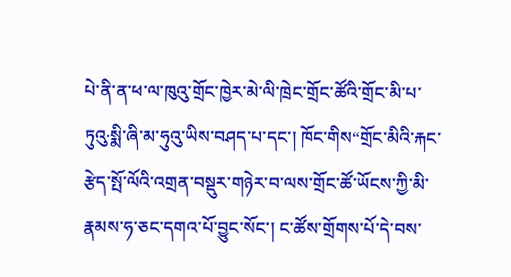པེ་ནི་ན་ཕ་ལ་ཁུའུ་གྲོང་ཁྱེར་མེ་ལི་ཁྲེང་གྲོང་ཚོའི་གྲོང་མི་པ་ཏུའུ·སྨི་ཞི་མ་ཧུའུ་ཡིས་བཤད་པ་དང་། ཁོང་གིས“གྲོང་མིའི་རྐང་རྩེད་སྤོ་ལོའི་འགྲན་བསྡུར་གཉེར་བ་ལས་གྲོང་ཚོ་ཡོངས་ཀྱི་མི་རྣམས་ཧ་ཅང་དགའ་པོ་བྱུང་སོང་། ང་ཚོས་གྲོགས་པོ་དེ་བས་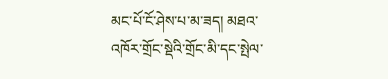མང་པོ་ངོ་ཤེས་པ་མ་ཟད། མཐའ་འཁོར་གྲོང་སྡེའི་གྲོང་མི་དང་སྤེལ་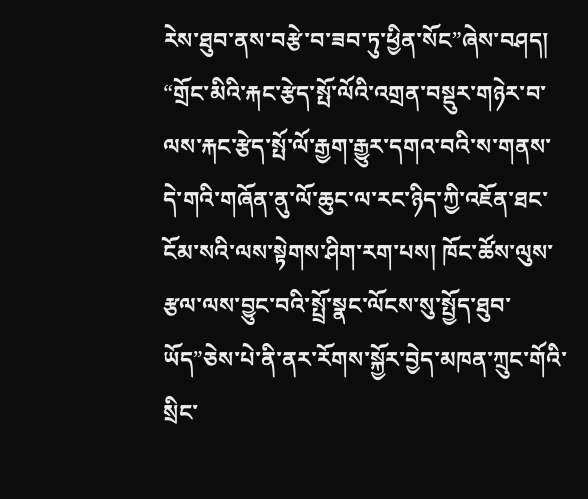རེས་ཐུབ་ནས་བརྩེ་བ་ཟབ་ཏུ་ཕྱིན་སོང”ཞེས་བཤད།
“གྲོང་མིའི་རྐང་རྩེད་སྤོ་ལོའི་འགྲན་བསྡུར་གཉེར་བ་ལས་རྐང་རྩེད་སྤོ་ལོ་རྒྱག་རྒྱུར་དགའ་བའི་ས་གནས་དེ་གའི་གཞོན་ནུ་ལོ་ཆུང་ལ་རང་ཉིད་ཀྱི་འཇོན་ཐང་ངོམ་སའི་ལས་སྟེགས་ཤིག་རག་པས། ཁོང་ཚོས་ལུས་རྩལ་ལས་བྱུང་བའི་སྤྲོ་སྣང་ལོངས་སུ་སྤྱོད་ཐུབ་ཡོད”ཅེས་པེ་ནི་ནར་རོགས་སྐྱོར་བྱེད་མཁན་ཀྲུང་གོའི་སྲིང་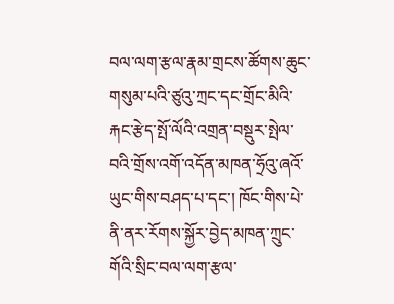བལ་ལག་རྩལ་རྣམ་གྲངས་ཚོགས་ཆུང་གསུམ་པའི་ཙུའུ་ཀྲང་དང་གྲོང་མིའི་རྐང་རྩེད་སྤོ་ལོའི་འགྲན་བསྡུར་སྤེལ་བའི་གྲོས་འགོ་འདོན་མཁན་ཧྲོའུ་ཞའོ་ཡུང་གིས་བཤད་པ་དང་། ཁོང་གིས་པེ་ནི་ནར་རོགས་སྐྱོར་བྱེད་མཁན་ཀྲུང་གོའི་སྲིང་བལ་ལག་རྩལ་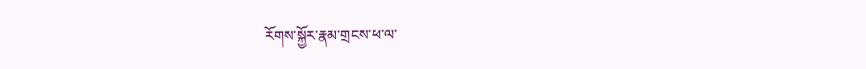རོགས་སྐྱོར་རྣམ་གྲངས་ཕ་ལ་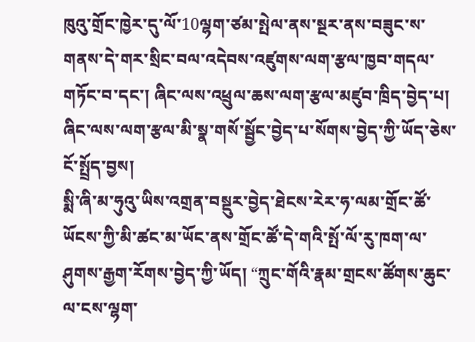ཁུའུ་གྲོང་ཁྱེར་དུ་ལོ་10ལྷག་ཙམ་སྤེལ་ནས་སྔར་ནས་བཟུང་ས་གནས་དེ་གར་སྲིང་བལ་འདེབས་འཛུགས་ལག་རྩལ་ཁྱབ་གདལ་གཏོང་བ་དང་། ཞིང་ལས་འཕྲུལ་ཆས་ལག་རྩལ་མཛུབ་ཁྲིད་བྱེད་པ། ཞིང་ལས་ལག་རྩལ་མི་སྣ་གསོ་སྦྱོང་བྱེད་པ་སོགས་བྱེད་ཀྱི་ཡོད་ཅེས་ངོ་སྤྲོད་བྱས།
སྨི་ཞི་མ་ཧུའུ་ཡིས་འགྲན་བསྡུར་བྱེད་ཐེངས་རེར་ཧ་ལམ་གྲོང་ཚོ་ཡོངས་ཀྱི་མི་ཚང་མ་ཡོང་ནས་གྲོང་ཚོ་དེ་གའི་སྤོ་ལོ་རུ་ཁག་ལ་ཤུགས་རྒྱག་རོགས་བྱེད་ཀྱི་ཡོད། “ཀྲུང་གོའི་རྣམ་གྲངས་ཚོགས་ཆུང་ལ་ངས་ལྷག་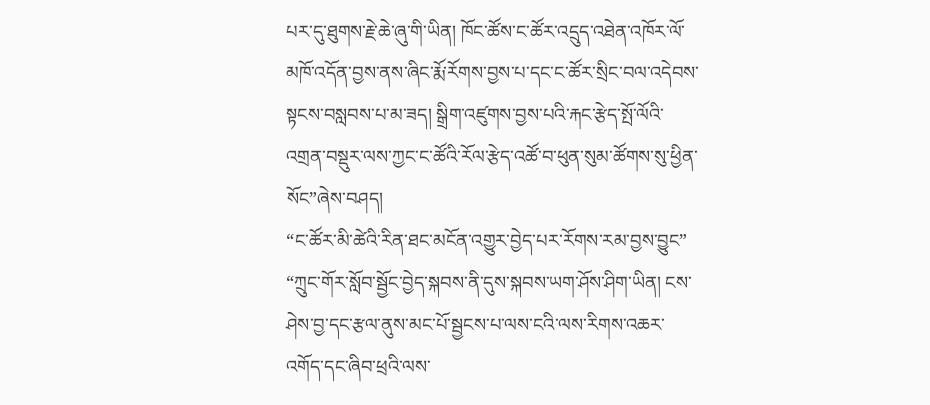པར་དུ་ཐུགས་རྗེ་ཆེ་ཞུ་གི་ཡིན། ཁོང་ཚོས་ང་ཚོར་འདྲུད་འཐེན་འཁོར་ལོ་མཁོ་འདོན་བྱས་ནས་ཞིང་རྨོ་རོགས་བྱས་པ་དང་ང་ཚོར་སྲིང་བལ་འདེབས་སྟངས་བསླབས་པ་མ་ཟད། སྒྲིག་འཛུགས་བྱས་པའི་རྐང་རྩེད་སྤོ་ལོའི་འགྲན་བསྡུར་ལས་ཀྱང་ང་ཚོའི་རོལ་རྩེད་འཚོ་བ་ཕུན་སུམ་ཚོགས་སུ་ཕྱིན་སོང”ཞེས་བཤད།
“ང་ཚོར་མི་ཚེའི་རིན་ཐང་མངོན་འགྱུར་བྱེད་པར་རོགས་རམ་བྱས་བྱུང”
“ཀྲུང་གོར་སློབ་སྦྱོང་བྱེད་སྐབས་ནི་དུས་སྐབས་ཡག་ཤོས་ཤིག་ཡིན། ངས་ཤེས་བྱ་དང་རྩལ་ནུས་མང་པོ་སྦྱངས་པ་ལས་ངའི་ལས་རིགས་འཆར་འགོད་དང་ཞིབ་ཕྲའི་ལས་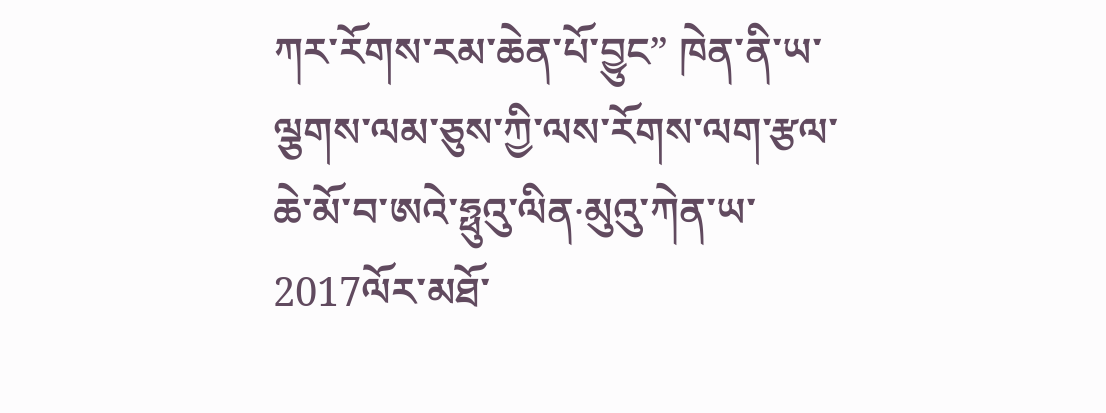ཀར་རོགས་རམ་ཆེན་པོ་བྱུང” ཁེན་ནི་ཡ་ལྕགས་ལམ་ཅུས་ཀྱི་ལས་རོགས་ལག་རྩལ་ཆེ་མོ་བ་ཨའེ་ཧྥུའུ་ལིན·མུའུ་ཀེན་ཡ་2017ལོར་མཐོ་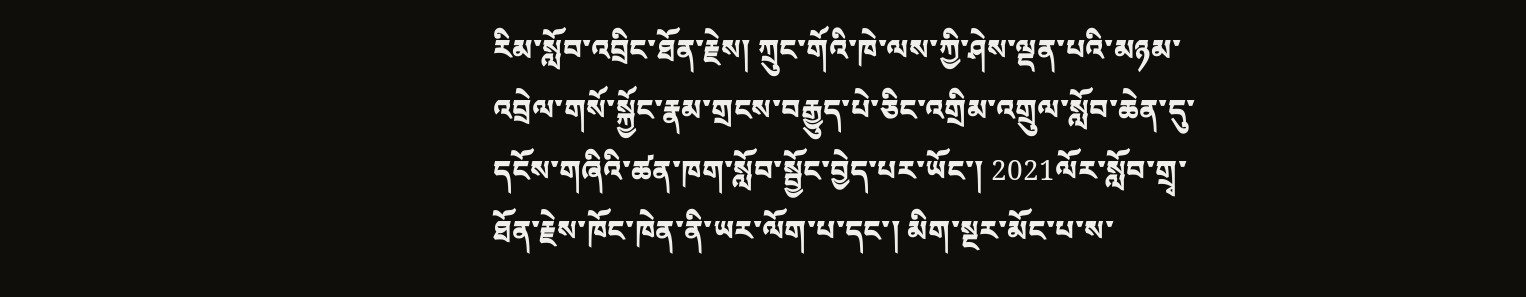རིམ་སློབ་འབྲིང་ཐོན་རྗེས། ཀྲུང་གོའི་ཁེ་ལས་ཀྱི་ཤེས་ལྡན་པའི་མཉམ་འབྲེལ་གསོ་སྐྱོང་རྣམ་གྲངས་བརྒྱུད་པེ་ཅིང་འགྲིམ་འགྲུལ་སློབ་ཆེན་དུ་དངོས་གཞིའི་ཚན་ཁག་སློབ་སྦྱོང་བྱེད་པར་ཡོང་། 2021ལོར་སློབ་གྲྭ་ཐོན་རྗེས་ཁོང་ཁེན་ནི་ཡར་ལོག་པ་དང་། མིག་སྔར་མོང་པ་ས་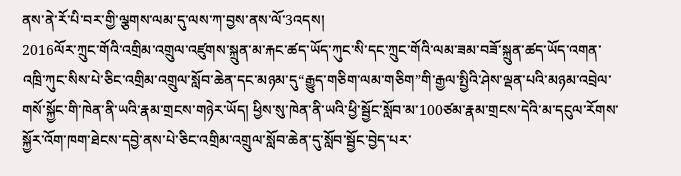ནས་ནེ་རོ་པི་བར་གྱི་ལྕགས་ལམ་དུ་ལས་ཀ་བྱས་ནས་ལོ་3འདས།
2016ལོར་ཀྲུང་གོའི་འགྲིམ་འགྲུལ་འཛུགས་སྐྲུན་མ་རྐང་ཚད་ཡོད་ཀུང་སི་དང་ཀྲུང་གོའི་ལམ་ཟམ་བཟོ་སྐྲུན་ཚད་ཡོད་འགན་འཁྲི་ཀུང་སིས་པེ་ཅིང་འགྲིམ་འགྲུལ་སློབ་ཆེན་དང་མཉམ་དུ“རྒྱུད་གཅིག་ལམ་གཅིག”གི་རྒྱལ་སྤྱིའི་ཤེས་ལྡན་པའི་མཉམ་འབྲེལ་གསོ་སྐྱོང་གི་ཁེན་ནི་ཡའི་རྣམ་གྲངས་གཉེར་ཡོད། ཕྱིས་སུ་ཁེན་ནི་ཡའི་ཕྱི་སྦྱོང་སློབ་མ་100ཙམ་རྣམ་གྲངས་དེའི་མ་དངུལ་རོགས་སྐྱོར་འོག་ཁག་ཐེངས་དབྱེ་ནས་པེ་ཅིང་འགྲིམ་འགྲུལ་སློབ་ཆེན་དུ་སློབ་སྦྱོང་བྱེད་པར་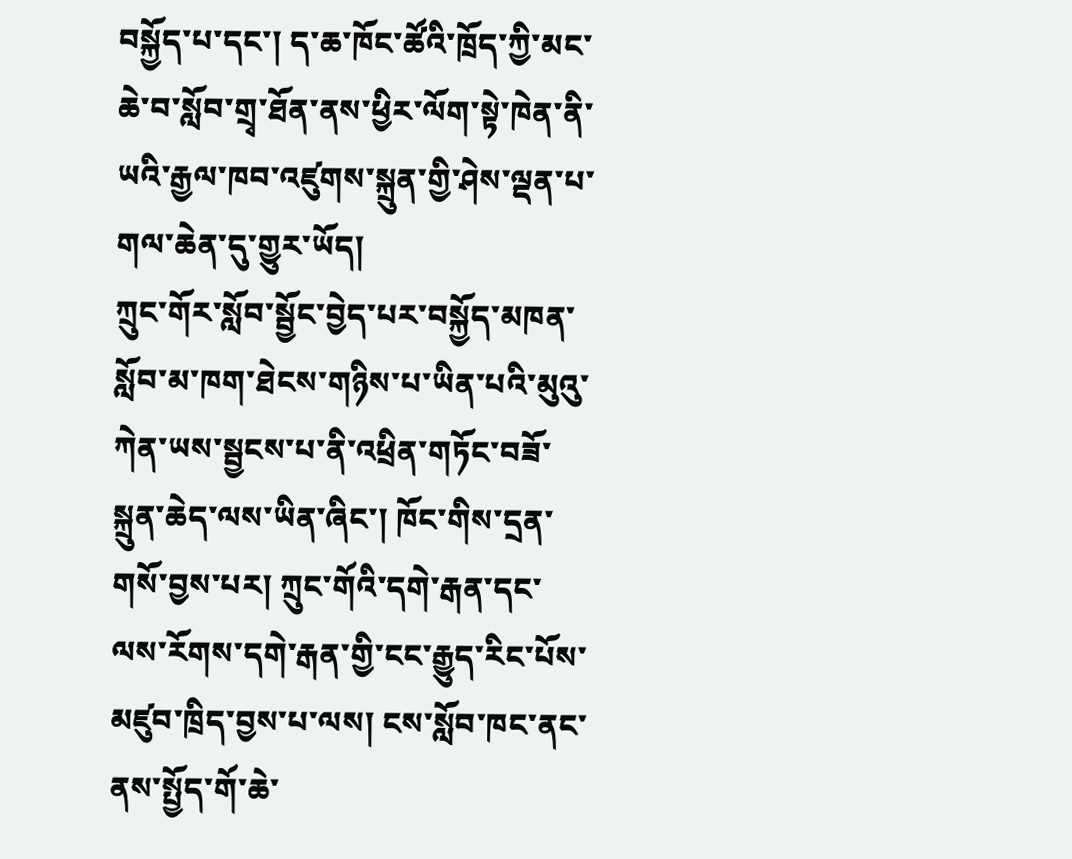བསྐྱོད་པ་དང་། ད་ཆ་ཁོང་ཚོའི་ཁྲོད་ཀྱི་མང་ཆེ་བ་སློབ་གྲྭ་ཐོན་ནས་ཕྱིར་ལོག་སྟེ་ཁེན་ནི་ཡའི་རྒྱལ་ཁབ་འཛུགས་སྐྲུན་གྱི་ཤེས་ལྡན་པ་གལ་ཆེན་དུ་གྱུར་ཡོད།
ཀྲུང་གོར་སློབ་སྦྱོང་བྱེད་པར་བསྐྱོད་མཁན་སློབ་མ་ཁག་ཐེངས་གཉིས་པ་ཡིན་པའི་མུའུ་ཀེན་ཡས་སྦྱངས་པ་ནི་འཕྲིན་གཏོང་བཟོ་སྐྲུན་ཆེད་ལས་ཡིན་ཞིང་། ཁོང་གིས་དྲན་གསོ་བྱས་པར། ཀྲུང་གོའི་དགེ་རྒན་དང་ལས་རོགས་དགེ་རྒན་གྱི་ངང་རྒྱུད་རིང་པོས་མཛུབ་ཁྲིད་བྱས་པ་ལས། ངས་སློབ་ཁང་ནང་ནས་སྤྱོད་གོ་ཆེ་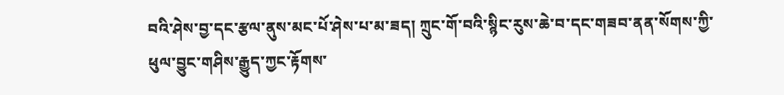བའི་ཤེས་བྱ་དང་རྩལ་ནུས་མང་པོ་ཤེས་པ་མ་ཟད། ཀྲུང་གོ་བའི་སྙིང་རུས་ཆེ་བ་དང་གཟབ་ནན་སོགས་ཀྱི་ཕུལ་བྱུང་གཤིས་རྒྱུད་ཀྱང་རྟོགས་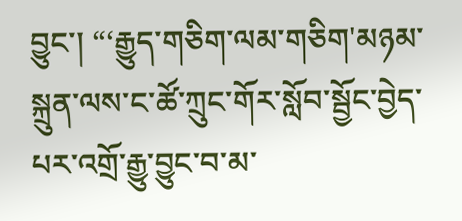བྱུང་། “‘རྒྱུད་གཅིག་ལམ་གཅིག'མཉམ་སྐྲུན་ལས་ང་ཚོ་ཀྲུང་གོར་སློབ་སྦྱོང་བྱེད་པར་འགྲོ་རྒྱུ་བྱུང་བ་མ་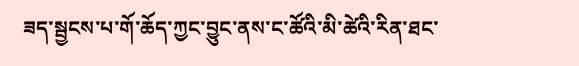ཟད་སྦྱངས་པ་གོ་ཆོད་ཀྱང་བྱུང་ནས་ང་ཚོའི་མི་ཚེའི་རིན་ཐང་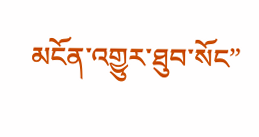མངོན་འགྱུར་ཐུབ་སོང”